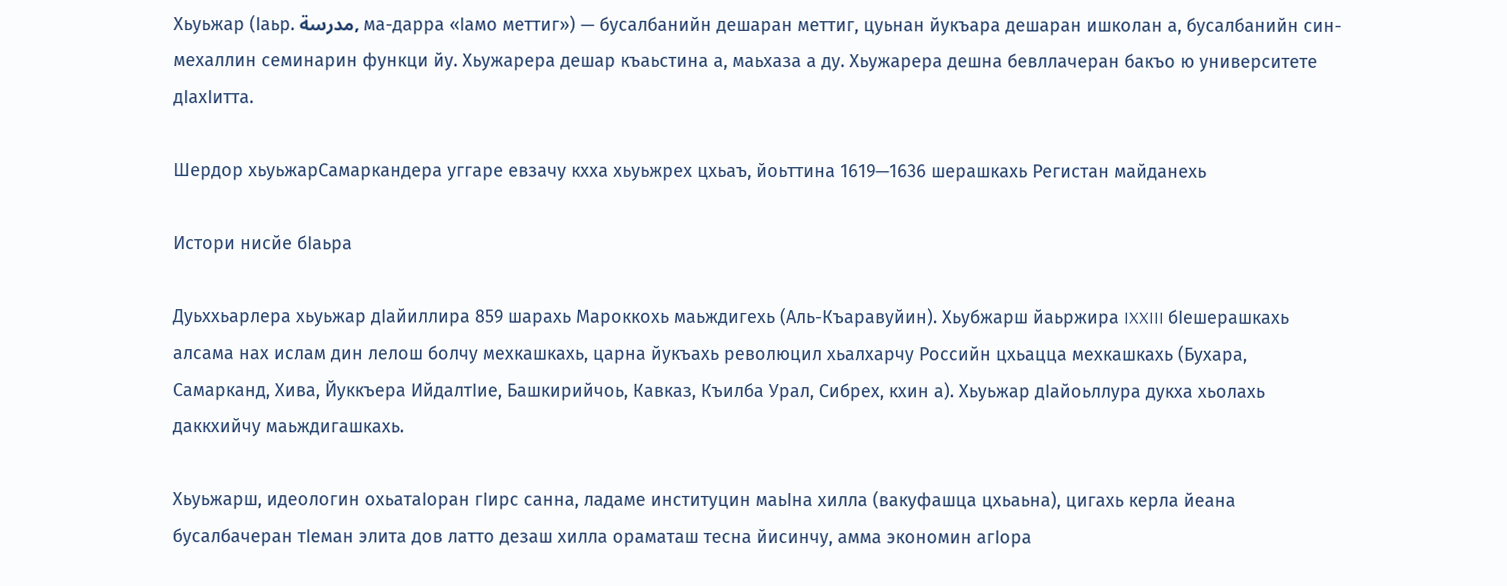Хьуьжар (Ӏаьр. مدرسة, ма-дарра «Ӏамо меттиг») — бусалбанийн дешаран меттиг, цуьнан йукъара дешаран ишколан а, бусалбанийн син-мехаллин семинарин функци йу. Хьужарера дешар къаьстина а, маьхаза а ду. Хьужарера дешна бевллачеран бакъо ю университете дӀахӀитта.

Шердор хьуьжарСамаркандера уггаре евзачу кхха хьуьжрех цхьаъ, йоьттина 1619—1636 шерашкахь Регистан майданехь

Истори нисйе бӀаьра

Дуьххьарлера хьуьжар дӀайиллира 859 шарахь Мароккохь маьждигехь (Аль-Къаравуйин). Хьубжарш йаьржира IXXIII бӀешерашкахь алсама нах ислам дин лелош болчу мехкашкахь, царна йукъахь революцил хьалхарчу Российн цхьацца мехкашкахь (Бухара, Самарканд, Хива, Йуккъера ИйдалтӀие, Башкирийчоь, Кавказ, Къилба Урал, Сибрех, кхин а). Хьуьжар дӀайоьллура дукха хьолахь даккхийчу маьждигашкахь.

Хьуьжарш, идеологин охьатаӀоран гӀирс санна, ладаме институцин маьӀна хилла (вакуфашца цхьаьна), цигахь керла йеана бусалбачеран тӀеман элита дов латто дезаш хилла ораматаш тесна йисинчу, амма экономин агӀора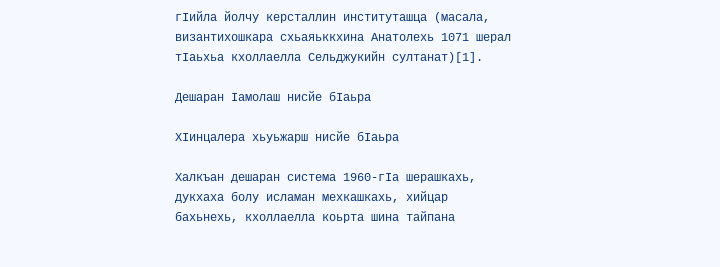гӀийла йолчу керсталлин институташца (масала, византихошкара схьаяьккхина Анатолехь 1071 шерал тӀаьхьа кхоллаелла Сельджукийн султанат)[1].

Дешаран Ӏамолаш нисйе бӀаьра

ХӀинцалера хьуьжарш нисйе бӀаьра

Халкъан дешаран система 1960-гӀа шерашкахь, дукхаха болу исламан мехкашкахь, хийцар бахьнехь, кхоллаелла коьрта шина тайпана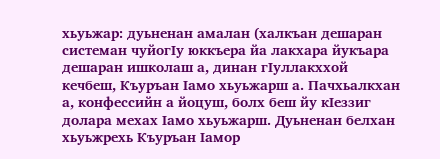хьуьжар: дуьненан амалан (халкъан дешаран системан чуйогӀу юккъера йа лакхара йукъара дешаран ишколаш а, динан гӀуллакххой кечбеш, Къуръан Ӏамо хьуьжарш а. Пачхьалкхан а, конфессийн а йоцуш, болх беш йу кӀеззиг долара мехах Ӏамо хьуьжарш. Дуьненан белхан хьуьжрехь Къуръан Ӏамор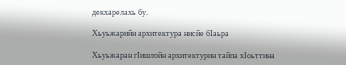декхарелахь бу.

Хьуьжарийн архитектура нисйе бӀаьра

Хьуьжаран гӀишлойн архитектурин тайпа хӀоьттина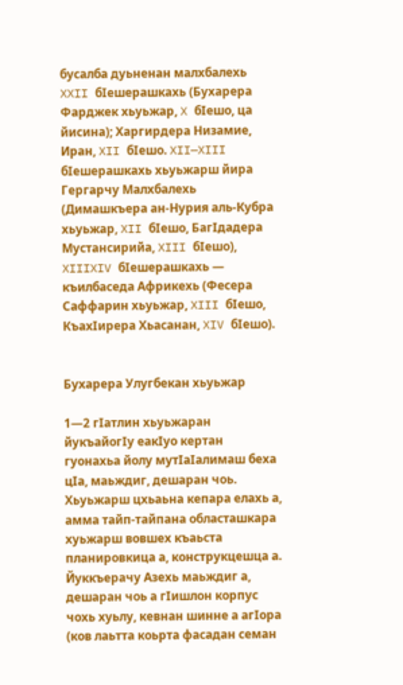бусалба дуьненан малхбалехь XXII бӀешерашкахь (Бухарера Фарджек хьуьжар, X бӀешо, ца йисина); Харгирдера Низамие, Иран, XII бӀешо. XII—XIII бӀешерашкахь хьуьжарш йира Гергарчу Малхбалехь (Димашкъера ан-Нурия аль-Кубра хьуьжар, XII бӀешо, БагӀдадера Мустансирийа, XIII бӀешо), XIIIXIV бӀешерашкахь — къилбаседа Африкехь (Фесера Саффарин хьуьжар, XIII бӀешо, КъахӀирера Хьасанан, XIV бӀешо).


Бухарера Улугбекан хьуьжар

1—2 гӀатлин хьуьжаран йукъайогӀу еакӀуо кертан гуонахьа йолу мутӀаӀалимаш беха цӀа, маьждиг, дешаран чоь. Хьуьжарш цхьаьна кепара елахь а, амма тайп-тайпана областашкара хуьжарш вовшех къаьста планировкица а, конструкцешца а. Йуккъерачу Азехь маьждиг а, дешаран чоь а гӀишлон корпус чохь хуьлу, кевнан шинне а агӀора (ков лаьтта коьрта фасадан семан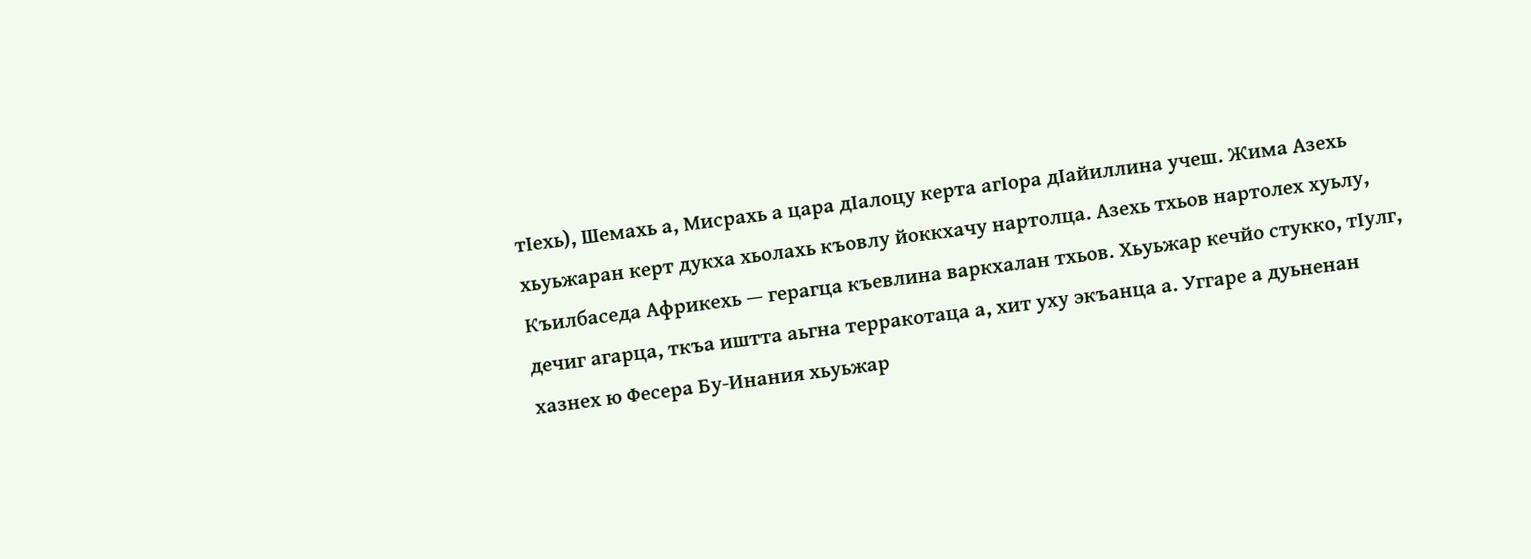тӀехь), Шемахь а, Мисрахь а цара дӀалоцу керта агӀора дӀайиллина учеш. Жима Азехь хьуьжаран керт дукха хьолахь къовлу йоккхачу нартолца. Азехь тхьов нартолех хуьлу, Къилбаседа Африкехь — герагца къевлина варкхалан тхьов. Хьуьжар кечйо стукко, тӀулг, дечиг агарца, ткъа иштта аьгна терракотаца а, хит уху экъанца а. Уггаре а дуьненан хазнех ю Фесера Бу-Инания хьуьжар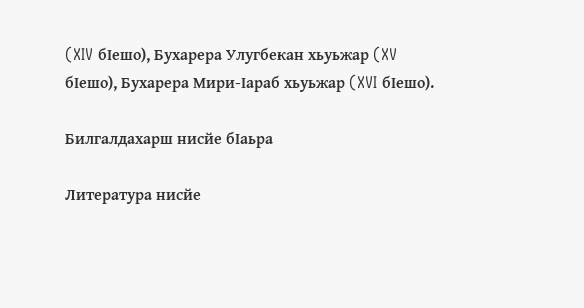(XIV бӀешо), Бухарера Улугбекан хьуьжар (XV бӀешо), Бухарера Мири-Ӏараб хьуьжар (XVI бӀешо).

Билгалдахарш нисйе бӀаьра

Литература нисйе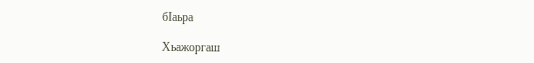бӀаьра

Хьажоргаш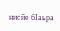нисйе бӀаьра